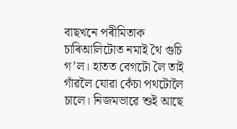বাছখনে পৰীমিতাক চাৰিআলিটোত নমাই থৈ গুচি গ’ল। হাতত বেগটো লৈ তাই গাঁৱলৈ যোৱা কেঁচা পথটোলৈ চালে। নিজমভাৱে শুই আছে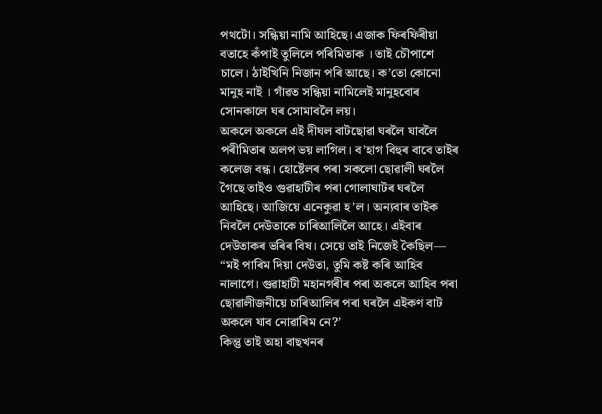পথটো। সন্ধিয়া নামি আহিছে। এজাক ফিৰফিৰীয়া বতাহে কঁপাই তুলিলে পৰিমিতাক । তাই চৌপাশে চালে। ঠাইখিনি নিজান পৰি আছে। ক’তো কোনো মানুহ নাই । গাঁৱত সন্ধিয়া নামিলেই মানুহবোৰ সোনকালে ঘৰ সোমাবলৈ লয়।
অকলে অকলে এই দীঘল বাটছোৱা ঘৰলৈ যাবলৈ পৰীমিতাৰ অলপ ভয় লাগিল। ব’হাগ বিহুৰ বাবে তাইৰ কলেজ বন্ধ। হোষ্টেলৰ পৰা সকলো ছোৱালী ঘৰলৈ গৈছে তাইও গুৱাহাটীৰ পৰা গোলাঘাটৰ ঘৰলৈ আহিছে। আজিয়ে এনেকুৱা হ’ল। অন্যবাৰ তাইক নিবলৈ দেউতাকে চাৰিআলিলৈ আহে। এইবাৰ দেউতাকৰ ভৰিৰ বিষ। সেয়ে তাই নিজেই কৈছিল—
“মই পাৰিম দিয়া দেউতা, তুমি কষ্ট কৰি আহিব নালাগে। গুৱাহাটী মহানগৰীৰ পৰা অকলে আহিব পৰা ছোৱালীজনীয়ে চাৰিআলিৰ পৰা ঘৰলৈ এইকণ বাট অকলে যাব নোৱাৰিম নে?’
কিন্তু তাই অহা বাছখনৰ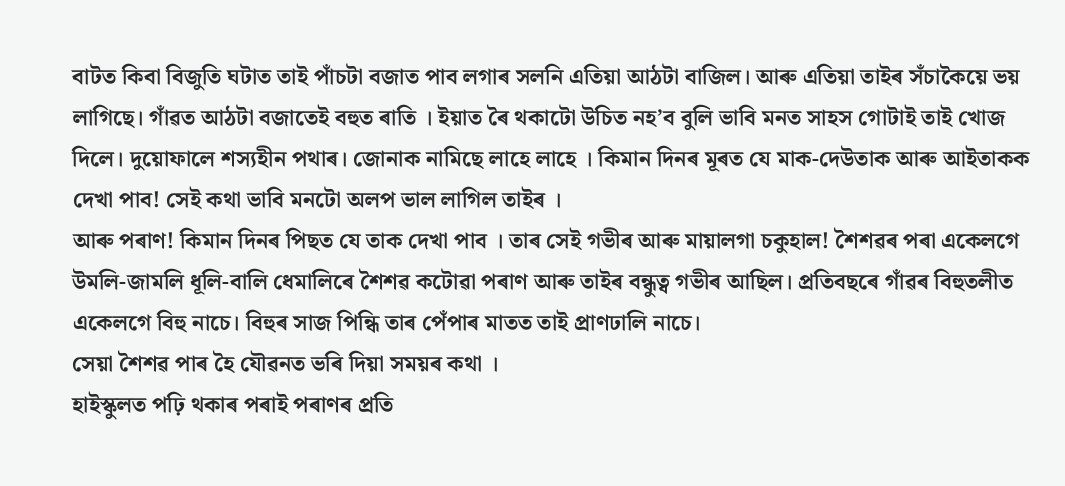বাটত কিবা বিজুতি ঘটাত তাই পাঁচটা বজাত পাব লগাৰ সলনি এতিয়া আঠটা বাজিল। আৰু এতিয়া তাইৰ সঁচাকৈয়ে ভয় লাগিছে। গাঁৱত আঠটা বজাতেই বহুত ৰাতি । ইয়াত ৰৈ থকাটো উচিত নহ’ব বুলি ভাবি মনত সাহস গোটাই তাই খোজ দিলে। দুয়োফালে শস্যহীন পথাৰ। জোনাক নামিছে লাহে লাহে । কিমান দিনৰ মূৰত যে মাক-দেউতাক আৰু আইতাকক দেখা পাব! সেই কথা ভাবি মনটো অলপ ভাল লাগিল তাইৰ ।
আৰু পৰাণ! কিমান দিনৰ পিছত যে তাক দেখা পাব । তাৰ সেই গভীৰ আৰু মায়ালগা চকুহাল! শৈশৱৰ পৰা একেলগে উমলি-জামলি ধূলি-বালি ধেমালিৰে শৈশৱ কটোৱা পৰাণ আৰু তাইৰ বন্ধুত্ব গভীৰ আছিল। প্ৰতিবছৰে গাঁৱৰ বিহুতলীত একেলগে বিহু নাচে। বিহুৰ সাজ পিন্ধি তাৰ পেঁপাৰ মাতত তাই প্রাণঢালি নাচে।
সেয়া শৈশৱ পাৰ হৈ যৌৱনত ভৰি দিয়া সময়ৰ কথা ।
হাইস্কুলত পঢ়ি থকাৰ পৰাই পৰাণৰ প্ৰতি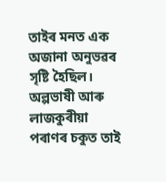তাইৰ মনত এক অজানা অনুভৱৰ সৃষ্টি হৈছিল। অল্পভাষী আৰু লাজকুৰীয়া পৰাণৰ চকুত তাই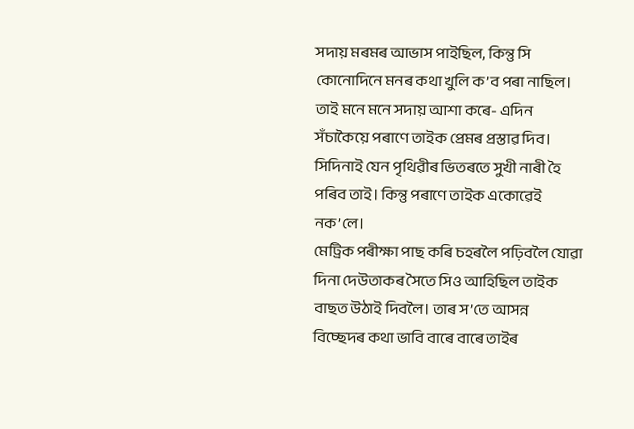সদায় মৰমৰ আভাস পাইছিল, কিন্তু সি কোনোদিনে মনৰ কথা খুলি ক’ব পৰা নাছিল। তাই মনে মনে সদায় আশা কৰে- এদিন সঁচাকৈয়ে পৰাণে তাইক প্ৰেমৰ প্ৰস্তাৱ দিব। সিদিনাই যেন পৃথিৱীৰ ভিতৰতে সুখী নাৰী হৈ পৰিব তাই। কিন্তু পৰাণে তাইক একোৱেই নক’লে।
মেট্ৰিক পৰীক্ষা পাছ কৰি চহৰলৈ পঢ়িবলৈ যোৱা দিনা দেউতাকৰ সৈতে সিও আহিছিল তাইক বাছত উঠাই দিবলৈ। তাৰ স’তে আসন্ন বিচ্ছেদৰ কথা ভাবি বাৰে বাৰে তাইৰ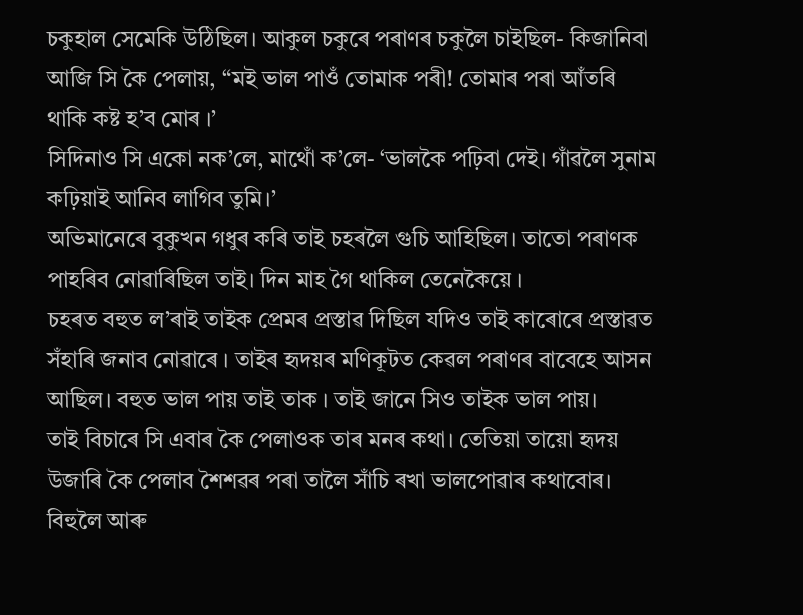চকুহাল সেমেকি উঠিছিল। আকুল চকুৰে পৰাণৰ চকুলৈ চাইছিল- কিজানিবা আজি সি কৈ পেলায়, “মই ভাল পাওঁ তোমাক পৰী! তোমাৰ পৰা আঁতৰি থাকি কষ্ট হ’ব মোৰ ।’
সিদিনাও সি একো নক’লে, মাথোঁ ক’লে- ‘ভালকৈ পঢ়িবা দেই। গাঁৱলৈ সুনাম কঢ়িয়াই আনিব লাগিব তুমি।’
অভিমানেৰে বুকুখন গধুৰ কৰি তাই চহৰলৈ গুচি আহিছিল। তাতো পৰাণক পাহৰিব নোৱাৰিছিল তাই। দিন মাহ গৈ থাকিল তেনেকৈয়ে ।
চহৰত বহুত ল’ৰাই তাইক প্ৰেমৰ প্ৰস্তাৱ দিছিল যদিও তাই কাৰোৰে প্ৰস্তাৱত সঁহাৰি জনাব নোৱাৰে । তাইৰ হৃদয়ৰ মণিকূটত কেৱল পৰাণৰ বাবেহে আসন আছিল। বহুত ভাল পায় তাই তাক । তাই জানে সিও তাইক ভাল পায়।
তাই বিচাৰে সি এবাৰ কৈ পেলাওক তাৰ মনৰ কথা। তেতিয়া তায়ো হৃদয় উজাৰি কৈ পেলাব শৈশৱৰ পৰা তালৈ সাঁচি ৰখা ভালপোৱাৰ কথাবোৰ।
বিহুলৈ আৰু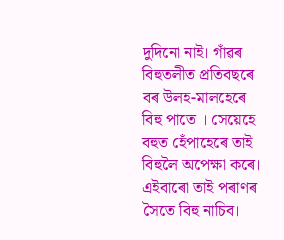দুদিনো নাই। গাঁৱৰ বিহুতলীত প্রতিবছৰে বৰ উলহ-মালহেৰে বিহু পাতে । সেয়েহে বহুত হেঁপাহেৰে তাই বিহুলৈ অপেক্ষা কৰে। এইবাৰো তাই পৰাণৰ সৈতে বিহু নাচিব।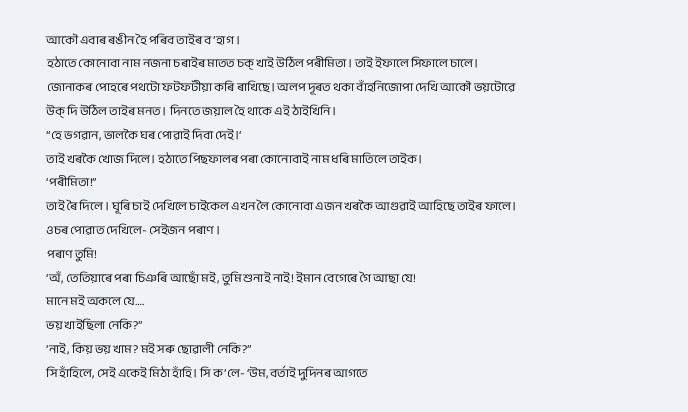আকৌ এবাৰ ৰঙীন হৈ পৰিব তাইৰ ব’হাগ ।
হঠাতে কোনোবা নাম নজনা চৰাইৰ মাতত চক্ খাই উঠিল পৰীমিতা। তাই ইফালে সিফালে চালে। জোনাকৰ পোহৰে পথটো ফটফটীয়া কৰি ৰাখিছে। অলপ দূৰত থকা বাঁহনিজোপা দেখি আকৌ ভয়টোৱে উক্ দি উঠিল তাইৰ মনত। দিনতে জয়াল হৈ থাকে এই ঠাইখিনি।
“হে ভগৱান, ভালকৈ ঘৰ পোৱাই দিবা দেই।‘
তাই খৰকৈ খোজ দিলে। হঠাতে পিছফালৰ পৰা কোনোবাই নাম ধৰি মাতিলে তাইক।
‘পৰীমিতা!”
তাই ৰৈ দিলে । ঘূৰি চাই দেখিলে চাইকেল এখন লৈ কোনোবা এজন খৰকৈ আগুৱাই আহিছে তাইৰ ফালে। ওচৰ পোৱাত দেখিলে- সেইজন পৰাণ ।
পৰাণ তুমি!
‘অঁ, তেতিয়াৰে পৰা চিঞৰি আছোঁ মই, তুমি শুনাই নাই! ইমান বেগেৰে গৈ আছা যে!
মানে মই অকলে যে….
ভয় খাইছিলা নেকি?”
‘নাই, কিয় ভয় খাম? মই সৰু ছোৱালী নেকি?”
সি হাঁহিলে, সেই একেই মিঠা হাঁহি। সি ক’লে- ‘উম, বৰ্তাই দুদিনৰ আগতে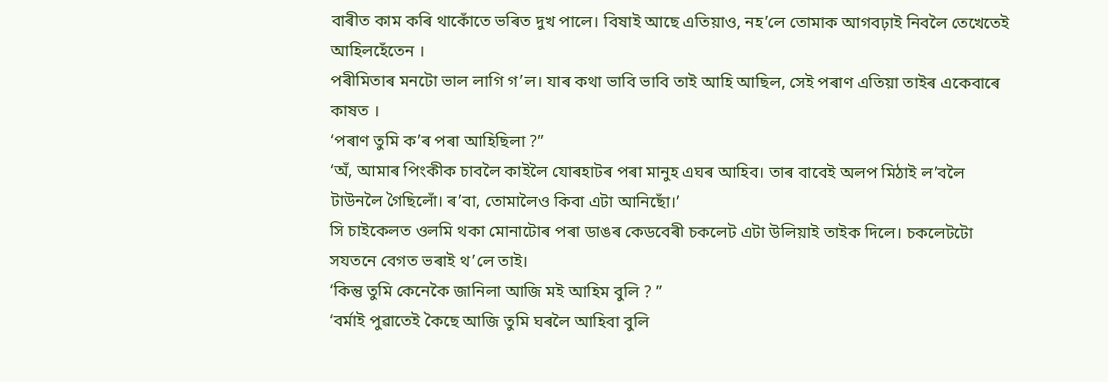বাৰীত কাম কৰি থাকোঁতে ভৰিত দুখ পালে। বিষাই আছে এতিয়াও, নহ’লে তোমাক আগবঢ়াই নিবলৈ তেখেতেই আহিলহেঁতেন ।
পৰীমিতাৰ মনটো ভাল লাগি গ’ল। যাৰ কথা ভাবি ভাবি তাই আহি আছিল, সেই পৰাণ এতিয়া তাইৰ একেবাৰে কাষত ।
‘পৰাণ তুমি ক’ৰ পৰা আহিছিলা ?”
‘অঁ, আমাৰ পিংকীক চাবলৈ কাইলৈ যোৰহাটৰ পৰা মানুহ এঘৰ আহিব। তাৰ বাবেই অলপ মিঠাই ল’বলৈ টাউনলৈ গৈছিলোঁ। ৰ’বা, তোমালৈও কিবা এটা আনিছোঁ।’
সি চাইকেলত ওলমি থকা মোনাটোৰ পৰা ডাঙৰ কেডবেৰী চকলেট এটা উলিয়াই তাইক দিলে। চকলেটটো সযতনে বেগত ভৰাই থ’লে তাই।
‘কিন্তু তুমি কেনেকৈ জানিলা আজি মই আহিম বুলি ? ”
‘বৰ্মাই পুৱাতেই কৈছে আজি তুমি ঘৰলৈ আহিবা বুলি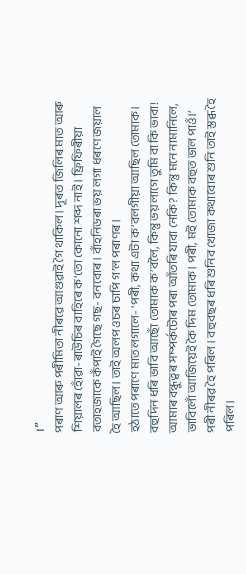।”
পৰাণ আৰু পৰীমিতা নীৰৱে আগুৱাই গৈ থাকিল। দূৰত জিলিৰ মাত আৰু শিয়ালৰ হোঁৱা-ৰাউচিৰ বাহিৰে ক’তো কোনো শব্দ নাই । ফ্ৰিফিৰীয়া বতাহজাকে কঁপাই গৈছে গছ- বনবোৰ। বাঁহনিডৰা ভয় লগা ধৰণে জয়াল হৈ আছিল। তাই অলপ ওচৰ চাপি গ’ল পৰাণৰ।
হঠাতে পৰাণে মাত লগালে- ‘পৰী, কথা এটা ক’বলগীয়া আছিল তোমাক। বহুদিন ধৰি ভাবি আছোঁ তোমাক ক’বলৈ, কিন্তু ভয় লাগে তুমি বা কি ভাবা! আমাৰ বন্ধুত্বৰ সম্পৰ্কটোৰ পৰা আঁতৰি যাবা নেকি? কিন্তু মনে নামানিলে, ভাবিলোঁ আজিয়েই কৈ দিম তোমাক। পৰী, মই তোমাক বহুত ভাল পাওঁ।’ পৰী নীৰৱ হৈ পৰিল । বহুবছৰ ধৰি শুনিব খোজা কথাবোৰ শুনি তাই স্তব্ধ হৈ পৰিল।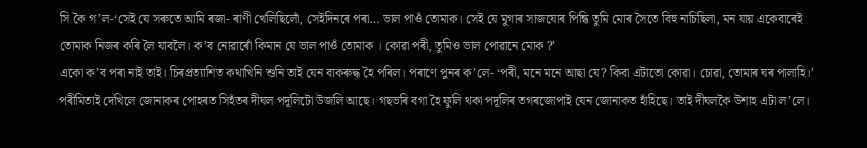সি কৈ গ’ল-‘সেই যে সৰুতে আমি ৰজা- ৰাণী খেলিছিলোঁ, সেইদিনৰে পৰা… ভাল পাওঁ তোমাক। সেই যে মুগাৰ সাজযোৰ পিন্ধি তুমি মোৰ সৈতে বিহু নাচিছিলা, মন যায় একেবাৰেই তোমাক নিজৰ কৰি লৈ যাবলৈ। ক’ব নোৱাৰোঁ কিমান যে ভাল পাওঁ তোমাক । কোৱা পৰী, তুমিও ভাল পোৱানে মোক ?’
একো ক’ব পৰা নাই তাই। চিৰপ্ৰত্যাশিত কথাখিনি শুনি তাই যেন বাকৰুদ্ধ হৈ পৰিল। পৰাণে পুনৰ ক’লে- ‘পৰী, মনে মনে আছা যে? কিবা এটাতো কোৱা। চোৱা, তোমাৰ ঘৰ পালাহি।’
পৰীমিতাই দেখিলে জোনাকৰ পোহৰত সিহঁতৰ দীঘল পদূলিটো উজলি আছে। গছভৰি বগা হৈ ফুলি থকা পদূলিৰ তগৰজোপাই যেন জোনাকত হাঁহিছে। তাই দীঘলকৈ উশাহ এটা ল’লে।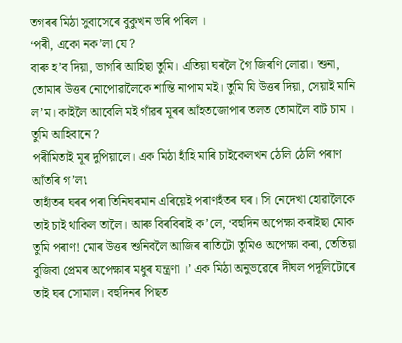তগৰৰ মিঠা সুবাসেৰে বুকুখন ভৰি পৰিল ।
‘পৰী, একো নক’লা যে ?
বাৰু হ’ব দিয়া, ভাগৰি আহিছা তুমি। এতিয়া ঘৰলৈ গৈ জিৰণি লোৱা। শুনা, তোমাৰ উত্তৰ নোপোৱালৈকে শান্তি নাপাম মই। তুমি যি উত্তৰ দিয়া, সেয়াই মানি ল’ম। কাইলৈ আবেলি মই গাঁৱৰ মূৰৰ আঁহতজোপাৰ তলত তোমালৈ বাট চাম । তুমি আহিবানে ?
পৰীমিতাই মূৰ দুপিয়ালে। এক মিঠা হাঁহি মাৰি চাইকেলখন ঠেলি ঠেলি পৰাণ আঁতৰি গ’ল৷
তাহাঁতৰ ঘৰৰ পৰা তিনিঘৰমান এৰিয়েই পৰাণহঁতৰ ঘৰ। সি নেদেখা হোৱালৈকে তাই চাই থাকিল তালৈ। আৰু বিৰবিৰাই ক’লে, ‘বহুদিন অপেক্ষা কৰাইছা মোক তুমি পৰাণ! মোৰ উত্তৰ শুনিবলৈ আজিৰ ৰাতিটো তুমিও অপেক্ষা কৰা, তেতিয়া বুজিবা প্ৰেমৰ অপেক্ষাৰ মধুৰ যন্ত্ৰণা ।’ এক মিঠা অনুভৱেৰে দীঘল পদূলিটোৰে তাই ঘৰ সোমাল। বহুদিনৰ পিছত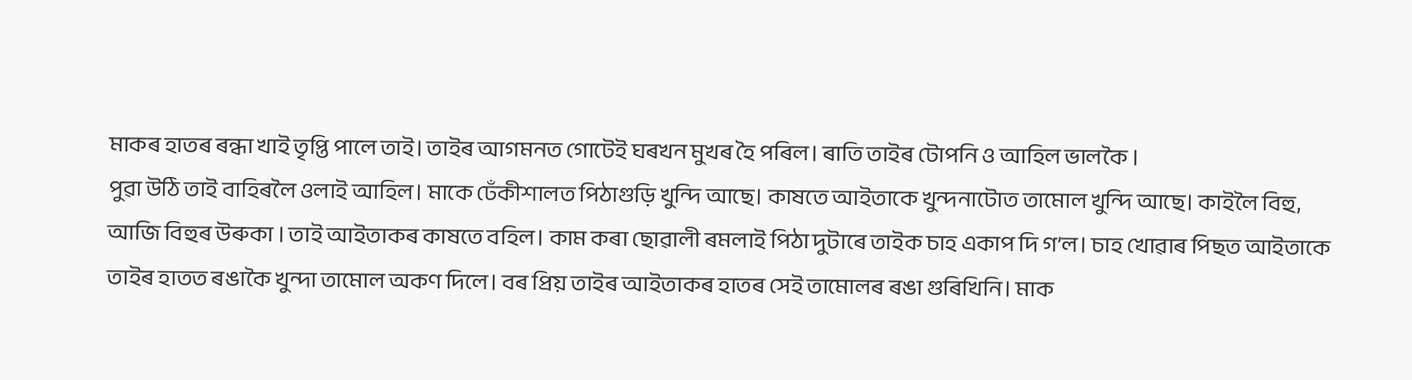মাকৰ হাতৰ ৰন্ধা খাই তৃপ্তি পালে তাই। তাইৰ আগমনত গোটেই ঘৰখন মুখৰ হৈ পৰিল। ৰাতি তাইৰ টোপনি ও আহিল ভালকৈ ।
পুৱা উঠি তাই বাহিৰলৈ ওলাই আহিল। মাকে ঢেঁকীশালত পিঠাগুড়ি খুন্দি আছে। কাষতে আইতাকে খুন্দনাটোত তামোল খুন্দি আছে। কাইলৈ বিহু, আজি বিহুৰ উৰুকা । তাই আইতাকৰ কাষতে বহিল। কাম কৰা ছোৱালী ৰমলাই পিঠা দুটাৰে তাইক চাহ একাপ দি গ’ল। চাহ খোৱাৰ পিছত আইতাকে তাইৰ হাতত ৰঙাকৈ খুন্দা তামোল অকণ দিলে। বৰ প্ৰিয় তাইৰ আইতাকৰ হাতৰ সেই তামোলৰ ৰঙা গুৰিখিনি। মাক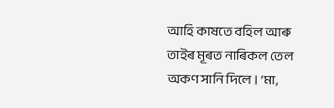আহি কাষতে বহিল আৰু তাইৰ মূৰত নাৰিকল তেল অকণ সানি দিলে। ‘মা,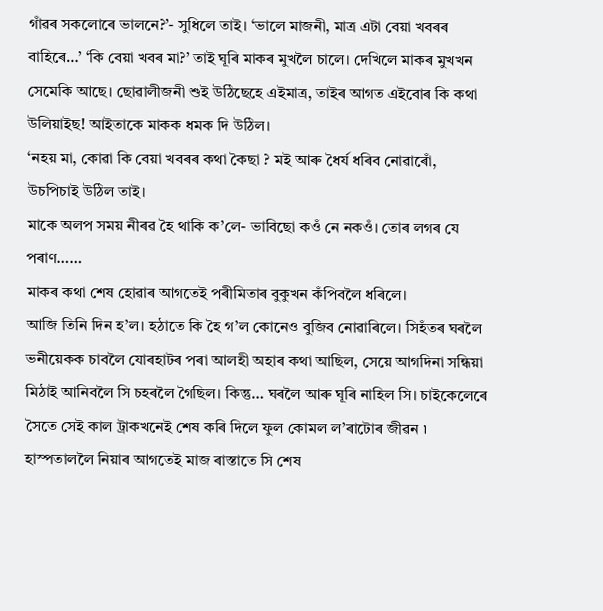গাঁৱৰ সকলোৰে ভালনে?’- সুধিলে তাই। ‘ভালে মাজনী, মাত্র এটা বেয়া খবৰৰ বাহিৰে…’ ‘কি বেয়া খবৰ মা?’ তাই ঘূৰি মাকৰ মুখলৈ চালে। দেখিলে মাকৰ মুখখন সেমেকি আছে। ছোৱালীজনী শুই উঠিছেহে এইমাত্র, তাইৰ আগত এইবোৰ কি কথা উলিয়াইছ! আইতাকে মাকক ধমক দি উঠিল।
‘নহয় মা, কোৱা কি বেয়া খবৰৰ কথা কৈছা ? মই আৰু ধৈর্য ধৰিব নোৱাৰোঁ, উচপিচাই উঠিল তাই।
মাকে অলপ সময় নীৰৱ হৈ থাকি ক’লে- ভাবিছো কওঁ নে নকওঁ। তোৰ লগৰ যে পৰাণ……
মাকৰ কথা শেষ হোৱাৰ আগতেই পৰীমিতাৰ বুকুখন কঁপিবলৈ ধৰিলে।
আজি তিনি দিন হ’ল। হঠাতে কি হৈ গ’ল কোনেও বুজিব নোৱাৰিলে। সিহঁতৰ ঘৰলৈ ভনীয়েকক চাবলৈ যোৰহাটৰ পৰা আলহী অহাৰ কথা আছিল, সেয়ে আগদিনা সন্ধিয়া মিঠাই আনিবলৈ সি চহৰলৈ গৈছিল। কিন্তু… ঘৰলৈ আৰু ঘূৰি নাহিল সি। চাইকেলেৰে সৈতে সেই কাল ট্রাকখনেই শেষ কৰি দিলে ফুল কোমল ল’ৰাটোৰ জীৱন ৷ হাস্পতাললৈ নিয়াৰ আগতেই মাজ ৰাস্তাতে সি শেষ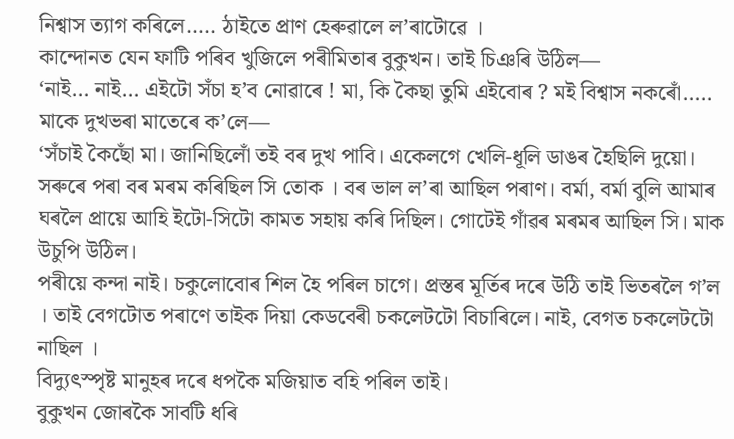নিশ্বাস ত্যাগ কৰিলে….. ঠাইতে প্ৰাণ হেৰুৱালে ল’ৰাটোৱে ।
কান্দোনত যেন ফাটি পৰিব খুজিলে পৰীমিতাৰ বুকুখন। তাই চিঞৰি উঠিল—
‘নাই… নাই… এইটো সঁচা হ’ব নোৱাৰে ! মা, কি কৈছা তুমি এইবোৰ ? মই বিশ্বাস নকৰোঁ…..
মাকে দুখভৰা মাতেৰে ক’লে—
‘সঁচাই কৈছোঁ মা। জানিছিলোঁ তই বৰ দুখ পাবি। একেলগে খেলি-ধূলি ডাঙৰ হৈছিলি দুয়ো। সৰুৰে পৰা বৰ মৰম কৰিছিল সি তোক । বৰ ভাল ল’ৰা আছিল পৰাণ। বৰ্মা, বৰ্মা বুলি আমাৰ ঘৰলৈ প্ৰায়ে আহি ইটো-সিটো কামত সহায় কৰি দিছিল। গোটেই গাঁৱৰ মৰমৰ আছিল সি। মাক উচুপি উঠিল।
পৰীয়ে কন্দা নাই। চকুলোবোৰ শিল হৈ পৰিল চাগে। প্রস্তৰ মূৰ্তিৰ দৰে উঠি তাই ভিতৰলৈ গ’ল । তাই বেগটোত পৰাণে তাইক দিয়া কেডবেৰী চকলেটটো বিচাৰিলে। নাই, বেগত চকলেটটো নাছিল ।
বিদ্যুৎস্পৃষ্ট মানুহৰ দৰে ধপকৈ মজিয়াত বহি পৰিল তাই।
বুকুখন জোৰকৈ সাবটি ধৰি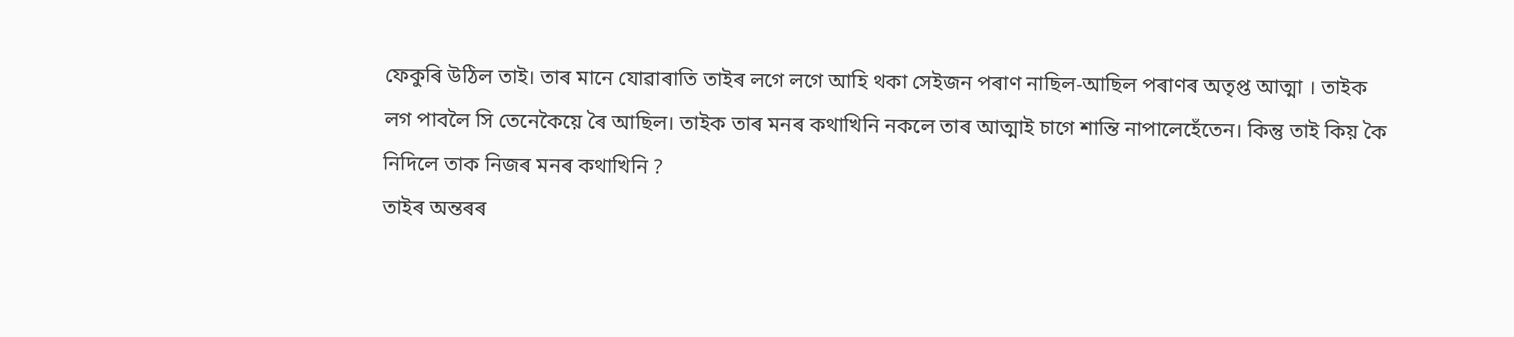ফেকুৰি উঠিল তাই। তাৰ মানে যোৱাৰাতি তাইৰ লগে লগে আহি থকা সেইজন পৰাণ নাছিল-আছিল পৰাণৰ অতৃপ্ত আত্মা । তাইক লগ পাবলৈ সি তেনেকৈয়ে ৰৈ আছিল। তাইক তাৰ মনৰ কথাখিনি নকলে তাৰ আত্মাই চাগে শান্তি নাপালেহেঁতেন। কিন্তু তাই কিয় কৈ নিদিলে তাক নিজৰ মনৰ কথাখিনি ?
তাইৰ অন্তৰৰ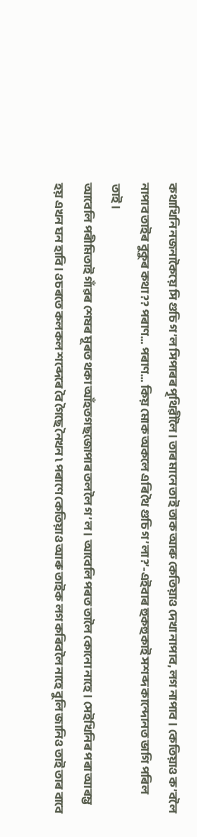কথাখিনি নজনাকৈয়ে সি গুচি গ’ল সিপাৰৰ পৃথিৱীলৈ। তাৰ মানে তাই তাক আৰু কেতিয়াও দেখা নাপাব, লগ নাপাব । কেতিয়াও ক’বলৈ নাপাব তাইৰ বুকুৰ কথা ?? পৰাণ… পৰাণ… কিয় মোক অকলে এৰি থৈ গুচি গ’লা?’-এইবাৰ হুকহুকাই সশব্দ কান্দোনত ভাগি পৰিল তাই।
আবেলি পৰীমিতাই গাঁৱৰ শেষৰ মূৰত থকা আঁহতগছজোপাৰ তললৈ গ’ল। আবেলি পৰত তালৈ কোনো নাহে। সেইখিনিৰ পৰা আৰম্ভ হয় এখন ঘন হাবি। ওচৰতে কলকল শব্দেৰে বৈ গৈছে নৈখন ৷ পৰাণে কেতিয়াও আৰু তাইক লগ কৰিবলৈ নাহে বুলি জানিও তাই তাৰ বাবে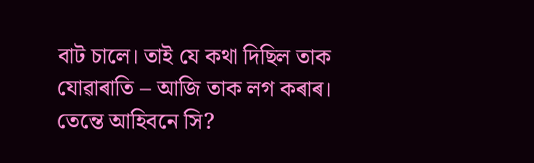বাট চালে। তাই যে কথা দিছিল তাক যোৱাৰাতি – আজি তাক লগ কৰাৰ। তেন্তে আহিবনে সি?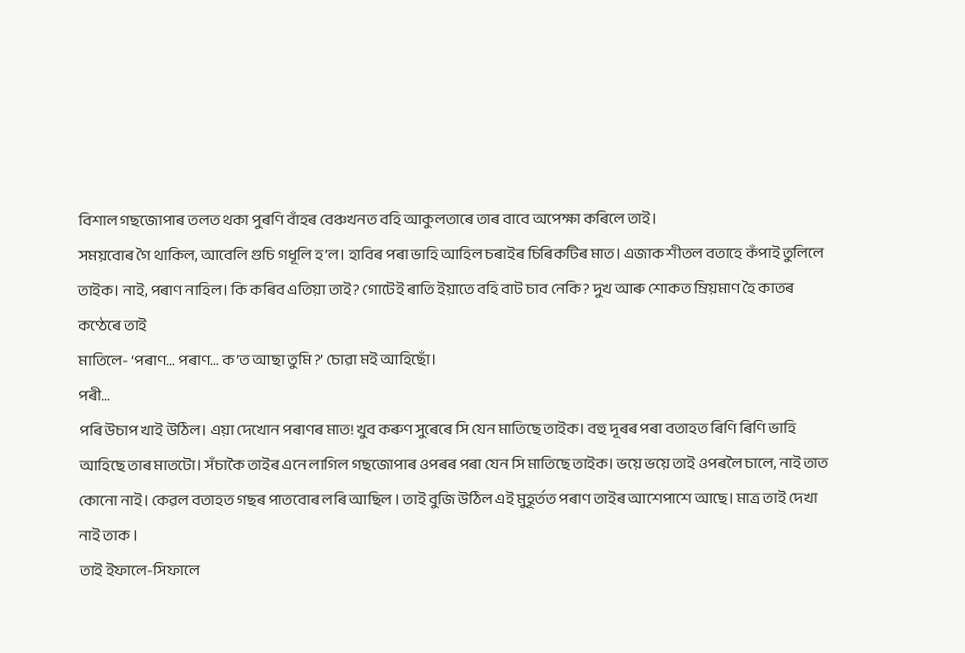বিশাল গছজোপাৰ তলত থকা পুৰণি বাঁহৰ বেঞ্চখনত বহি আকুলতাৰে তাৰ বাবে অপেক্ষা কৰিলে তাই।
সময়বোৰ গৈ থাকিল, আবেলি গুচি গধূলি হ’ল। হাবিৰ পৰা ভাহি আহিল চৰাইৰ চিৰিকটিৰ মাত। এজাক শীতল বতাহে কঁপাই তুলিলে তাইক। নাই, পৰাণ নাহিল। কি কৰিব এতিয়া তাই? গোটেই ৰাতি ইয়াতে বহি বাট চাব নেকি? দুখ আৰু শোকত ম্রিয়মাণ হৈ কাতৰ কণ্ঠেৰে তাই
মাতিলে- ‘পৰাণ… পৰাণ… ক’ত আছা তুমি ?’ চোৱা মই আহিছোঁ।
পৰী…
পৰি উচাপ খাই উঠিল। এয়া দেখোন পৰাণৰ মাত! খুব কৰুণ সুৰেৰে সি যেন মাতিছে তাইক। বহু দূৰৰ পৰা বতাহত ৰিণি ৰিণি ভাহি আহিছে তাৰ মাতটো। সঁচাকৈ তাইৰ এনে লাগিল গছজোপাৰ ওপৰৰ পৰা যেন সি মাতিছে তাইক। ভয়ে ভয়ে তাই ওপৰলৈ চালে, নাই তাত কোনো নাই। কেৱল বতাহত গছৰ পাতবোৰ লৰি আছিল । তাই বুজি উঠিল এই মুহূৰ্তত পৰাণ তাইৰ আশেপাশে আছে। মাত্র তাই দেখা নাই তাক ।
তাই ইফালে-সিফালে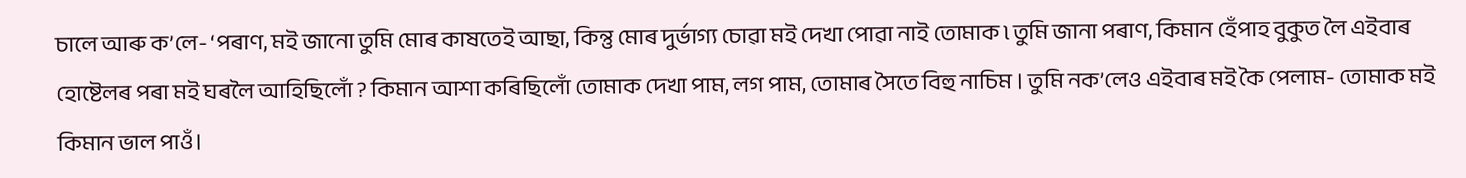চালে আৰু ক’লে- ‘পৰাণ, মই জানো তুমি মোৰ কাষতেই আছা, কিন্তু মোৰ দুৰ্ভাগ্য চোৱা মই দেখা পোৱা নাই তোমাক ৷ তুমি জানা পৰাণ, কিমান হেঁপাহ বুকুত লৈ এইবাৰ হোষ্টেলৰ পৰা মই ঘৰলৈ আহিছিলোঁ ? কিমান আশা কৰিছিলোঁ তোমাক দেখা পাম, লগ পাম, তোমাৰ সৈতে বিহু নাচিম । তুমি নক’লেও এইবাৰ মই কৈ পেলাম- তোমাক মই কিমান ভাল পাওঁ।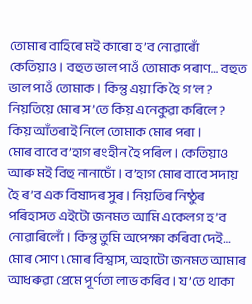তোমাৰ বাহিৰে মই কাৰো হ’ব নোৱাৰোঁ কেতিয়াও। বহুত ভাল পাওঁ তোমাক পৰাণ… বহুত ভাল পাওঁ তোমাক । কিন্তু এয়া কি হৈ গ’ল ? নিয়তিয়ে মোৰ স’তে কিয় এনেকুৱা কৰিলে ? কিয় আঁতৰাই নিলে তোমাক মোৰ পৰা।
মোৰ বাবে ব’হাগ ৰংহীন হৈ পৰিল। কেতিয়াও আৰু মই বিহু নানাচোঁ। ব’হাগ মোৰ বাবে সদায় হৈ ৰ’ব এক বিষাদৰ সুৰ। নিয়তিৰ নিষ্ঠুৰ পৰিহাসত এইটো জনমত আমি একেলগ হ’ব নোৱাৰিলোঁ। কিন্তু তুমি অপেক্ষা কৰিবা দেই… মোৰ সোণ ৷ মোৰ বিশ্বাস, অহাটো জনমত আমাৰ আধৰুৱা প্ৰেমে পূর্ণতা লাভ কৰিব। য’তে থাকা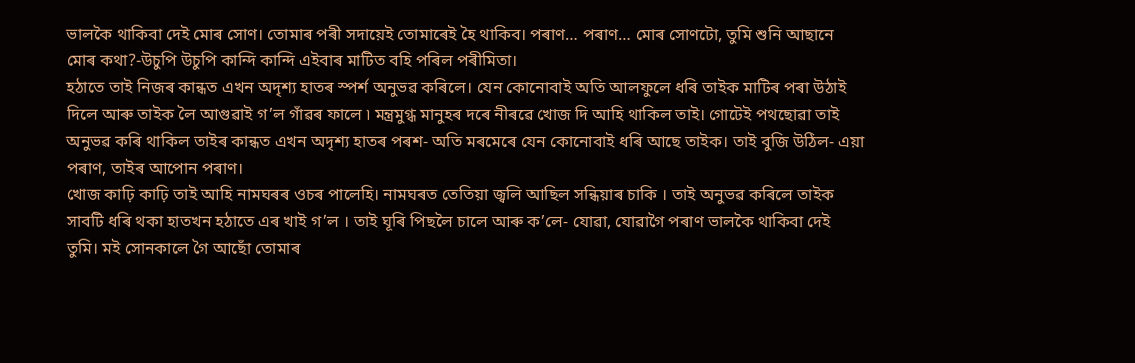ভালকৈ থাকিবা দেই মোৰ সোণ। তোমাৰ পৰী সদায়েই তোমাৰেই হৈ থাকিব। পৰাণ… পৰাণ… মোৰ সোণটো, তুমি শুনি আছানে মোৰ কথা?-উচুপি উচুপি কান্দি কান্দি এইবাৰ মাটিত বহি পৰিল পৰীমিতা।
হঠাতে তাই নিজৰ কান্ধত এখন অদৃশ্য হাতৰ স্পৰ্শ অনুভৱ কৰিলে। যেন কোনোবাই অতি আলফুলে ধৰি তাইক মাটিৰ পৰা উঠাই দিলে আৰু তাইক লৈ আগুৱাই গ’ল গাঁৱৰ ফালে ৷ মন্ত্রমুগ্ধ মানুহৰ দৰে নীৰৱে খোজ দি আহি থাকিল তাই। গোটেই পথছোৱা তাই অনুভৱ কৰি থাকিল তাইৰ কান্ধত এখন অদৃশ্য হাতৰ পৰশ- অতি মৰমেৰে যেন কোনোবাই ধৰি আছে তাইক। তাই বুজি উঠিল- এয়া পৰাণ, তাইৰ আপোন পৰাণ।
খোজ কাঢ়ি কাঢ়ি তাই আহি নামঘৰৰ ওচৰ পালেহি। নামঘৰত তেতিয়া জ্বলি আছিল সন্ধিয়াৰ চাকি । তাই অনুভৱ কৰিলে তাইক সাবটি ধৰি থকা হাতখন হঠাতে এৰ খাই গ’ল । তাই ঘূৰি পিছলৈ চালে আৰু ক’লে- যোৱা, যোৱাগৈ পৰাণ ভালকৈ থাকিবা দেই তুমি। মই সোনকালে গৈ আছোঁ তোমাৰ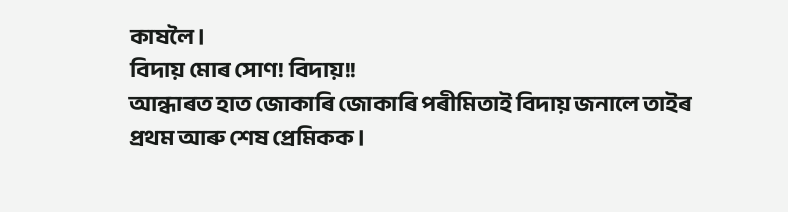কাষলৈ।
বিদায় মোৰ সোণ! বিদায়!!
আন্ধাৰত হাত জোকাৰি জোকাৰি পৰীমিতাই বিদায় জনালে তাইৰ প্ৰথম আৰু শেষ প্রেমিকক ।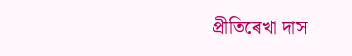প্ৰীতিৰেখা দাস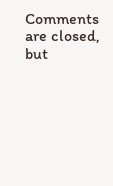Comments are closed, but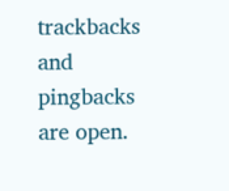trackbacks and pingbacks are open.